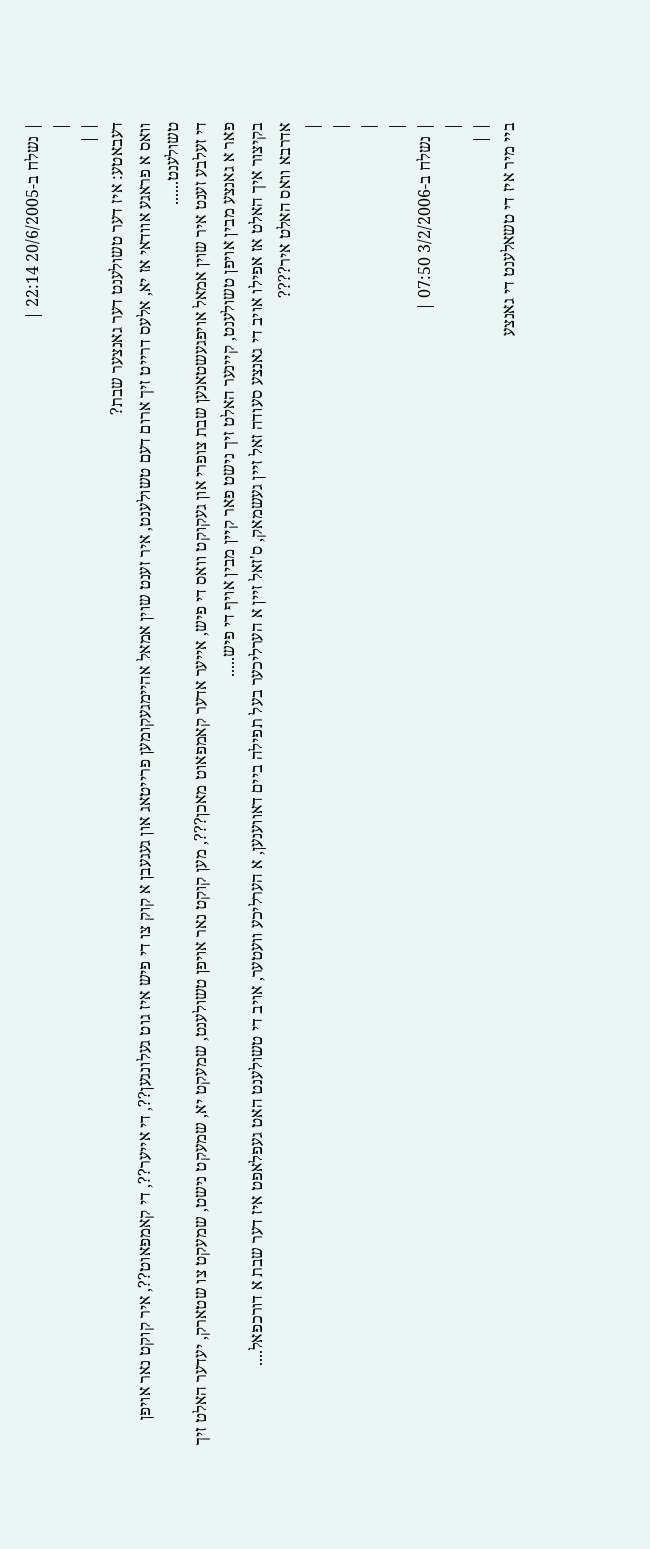| נשלח ב-20/6/2005 22:14 |
|
| |
דעבאטע: איז דער טשולענט דער גאנצער שבת?
וואס א פראגע אוודאי אז יא, אלעס דרייט זיך ארום דעם טשולענט, איר זענט שוין אמאל אהיימגעקומען פרייטאג און געגעבן א קוק צו די פיש איז גוט געלונגען??, די אייער??, די קאמפאוט??, איר קוקט נאר אויפן טשולענט......
די זעלבע זענט איר שוין אמאל אויפגעשטאנען שבת צופרי און געקוקט וואס די פיש, אייער אדער קאמפאוט מאכן???, מען קוקט נאר אויפן טשולענט, שמעקט יא, שמעקט נישט, שמעקט צו שטארק, יעדער האלט זיך פאר א גאנצע מבין אויפן טשולענט, קיינער האלט זיך נישט פאר קיין מבין אויף די פיש.....
בקיצור איך האלט אז אפילו אויב די גאנצע סעודה זאל זיין געשמאק, ס'זאל זיין א הערליכער בעל תפילה ביים דאווענען, א הערליכע וועטער, אויב די טשולענט האט געפלאפט איז דער שבת א דורכפאל....
אדרבא וואס האלט איר????
|
|
|
|
| נשלח ב-3/2/2006 07:50 |
|
| |
ביי מיר איז די טשאלענט די גאנצע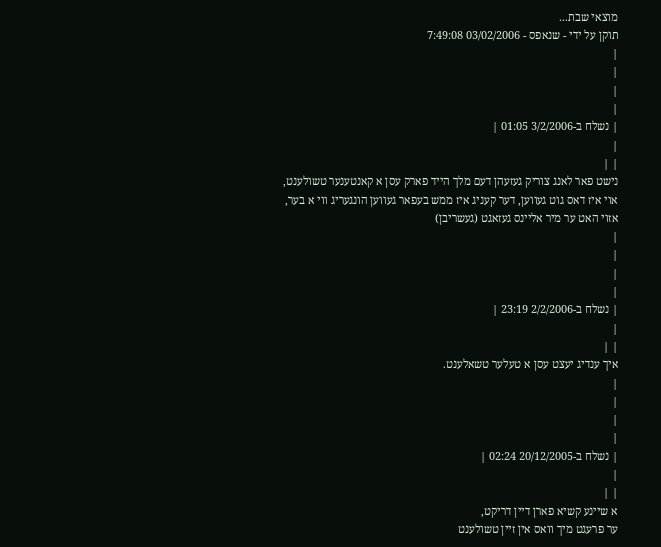מוצאי שבת...
תוקן על ידי - שנאפס - 03/02/2006 7:49:08
|
|
|
|
| נשלח ב-3/2/2006 01:05 |
|
| |
נישט פאר לאנג צוריק געזעהן דעם מלך הייד פארק עסן א קאנטענער טשולענט, אוי איז דאס גוט געווען, דער קעניג איז ממש בעפאר געווען הונגעריג ווי א בער, אזוי האט ער מיר אליינס געזאגט (געשריבן)
|
|
|
|
| נשלח ב-2/2/2006 23:19 |
|
| |
איך ענדיג יעצט עסן א טעלער טשאלענט.
|
|
|
|
| נשלח ב-20/12/2005 02:24 |
|
| |
א שיינע קשיא פארן דיין דריקט,
ער פרעגט מיך וואס אין זיין טשולענט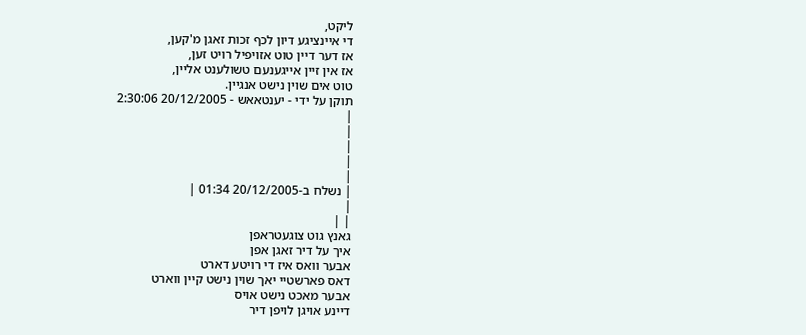ליקט,
די איינציגע דיון לכף זכות זאגן מ'קען,
אז דער דיין טוט אזויפיל רויט זען,
אז אין זיין אייגענעם טשולענט אליין,
טוט אים שוין נישט אנגיין.
תוקן על ידי - יענטאאש - 20/12/2005 2:30:06
|
|
|
|
|
| נשלח ב-20/12/2005 01:34 |
|
| |
גאנץ גוט צוגעטראפן
איך על דיר זאגן אפן
אבער וואס איז די רויטע דארט
דאס פארשטיי יאך שוין נישט קיין ווארט
אבער מאכט נישט אויס
דיינע אויגן לויפן דיר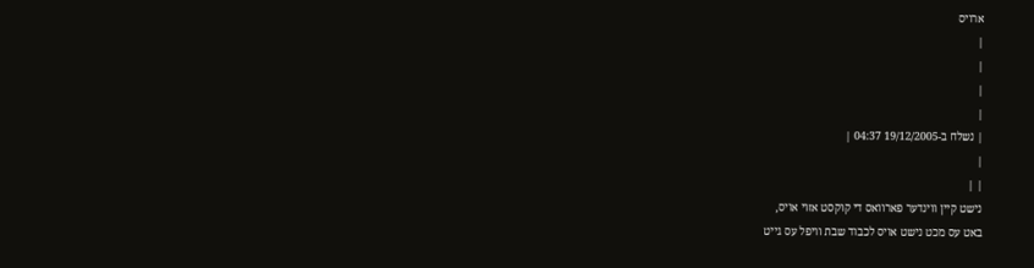ארויס
|
|
|
|
| נשלח ב-19/12/2005 04:37 |
|
| |
נישט קיין ווינדער פארוואס די קוקסט אזוי אויס,
באט עס מכט נישט אויס לכבוד שבת וויפל עס גייט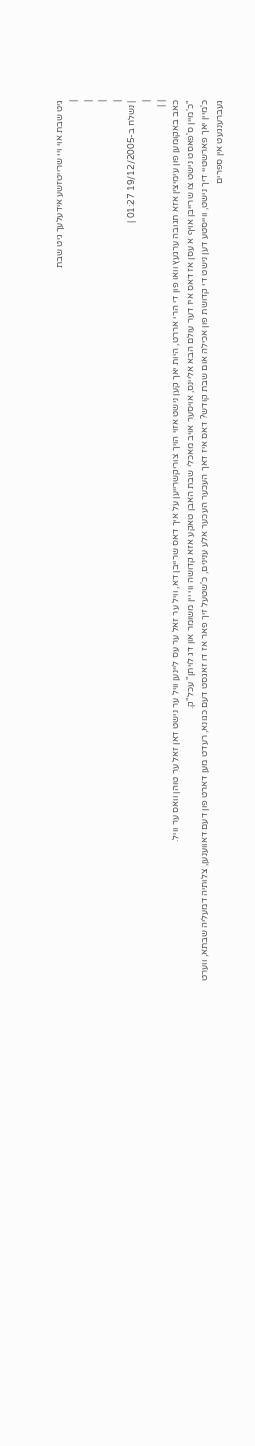גיט שבת אוי ויי שרייטזשע אידעלעך גיט שבת
|
|
|
|
| נשלח ב-19/12/2005 01:27 |
|
| |
כאב באקומען פון עימיצין אזא תגובה ערגעץ וואו פון די הרי אררט, היות יאך קען נישט אזוי הויך צוריקשרייען על איך דאס שרייבן דא, וויל ער זאל ער עס ליינען וויל ער נישט דאן זאל ער טוהן וואס ער וויל.
"כ'מיין ס'פאסט נישט צו שרייבן אויף א עסן אז דאס איז דער עולם הבא אליינס, אויסער אויב מאכלי שבת האבן טאקע אזא קדושה ווי יין משומר און דג לויתן" עכל"ק.
כ'מיין יאך פארשטיי דיך נישט, ווייסטע דען נישט די קדושת פון אכילה אום שבת קודש? דאס איז דאך העכער העכער אלע ענינים, כ'שטעל זיך פאר אז דו זאגסט דעם כגונא, רעדט מען דארט פון דעם דאווענען, צלותיה דמעליה שבתא, ווערט געברענגעט אין ספרים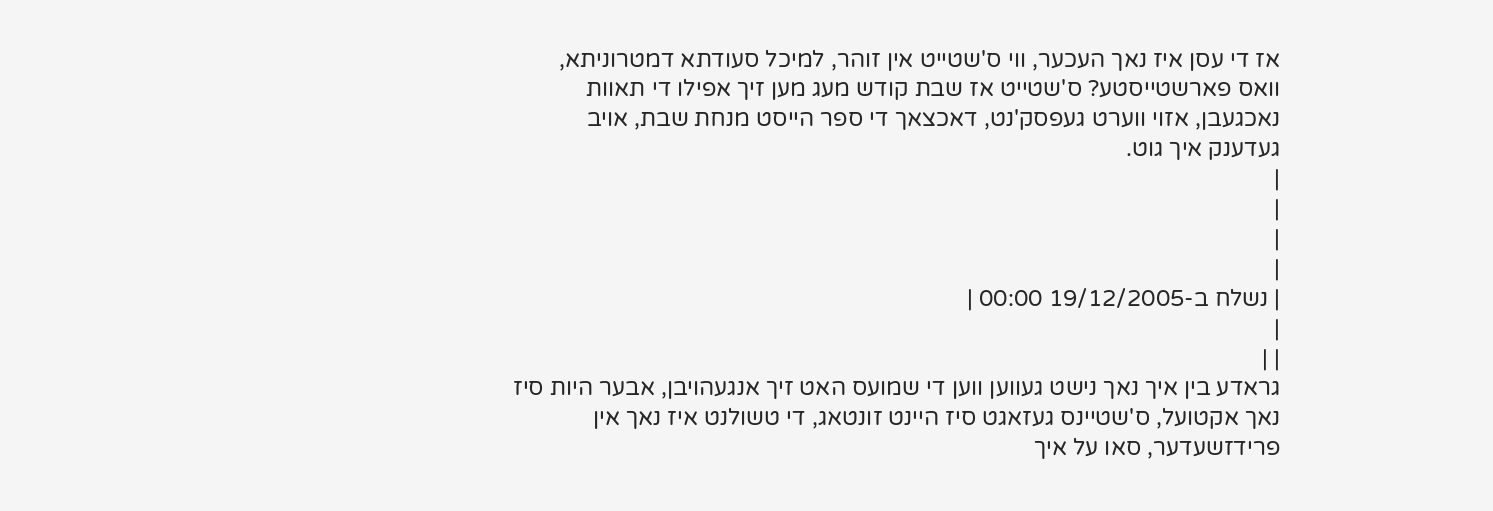אז די עסן איז נאך העכער, ווי ס'שטייט אין זוהר, למיכל סעודתא דמטרוניתא, וואס פארשטייסטע? ס'שטייט אז שבת קודש מעג מען זיך אפילו די תאוות נאכגעבן, אזוי ווערט געפסק'נט, דאכצאך די ספר הייסט מנחת שבת, אויב געדענק איך גוט.
|
|
|
|
| נשלח ב-19/12/2005 00:00 |
|
| |
גראדע בין איך נאך נישט געווען ווען די שמועס האט זיך אנגעהויבן, אבער היות סיז נאך אקטועל, ס'שטיינס געזאגט סיז היינט זונטאג, די טשולנט איז נאך אין פרידזשעדער, סאו על איך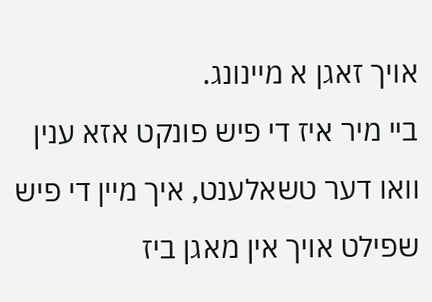אויך זאגן א מיינונג.
ביי מיר איז די פיש פונקט אזא ענין וואו דער טשאלענט, איך מיין די פיש שפילט אויך אין מאגן ביז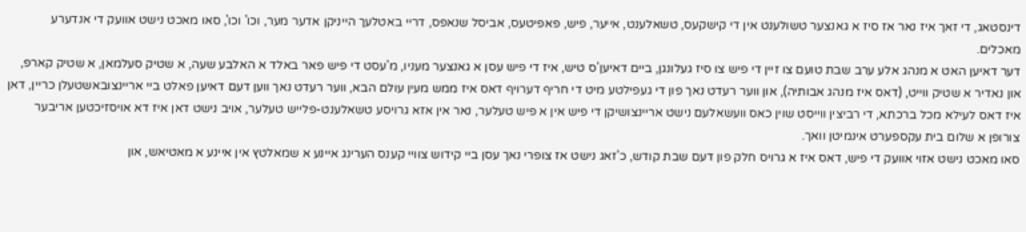דינסטאג, די זאך איז נאר אז סיז א גאנצער טשולענט אין די קישקעס, טשאלענט, אייער, פיש, פאפיטעס, אביסל שנאפס, דריי באטלעך הייניקן אדער מער, וכו' וכו', סאו מאכט נישט אוועק די אנדערע מאכלים.
דער דאיען האט א מנהג אלע ערב שבת טועם צו זיין די פיש צו סיז געלונגן, ביים דאיען'ס טיש, איז די פיש עסן א גאנצער מעניו, מ'עסט די פיש פאר באלד א האלבע שעה, א שטיק סעלמאן, א שטיק קארפ, און נאדיר א שטיק ווייט, (דאס איז מנהג אבותיה), און ווער רעדט נאך פון די געפילטע מיט די חריף דערויף דאס איז ממש מעין עולם הבא, ווער רעדט נאך ווען דעם דאיען פאלט ביי אריינצובאשטעלן כריין, דאן איז דאס לעילא מכל ברכתא, די רביצין ווייסט שוין כאס וועשאלעם נישט אריינצושיקן די פיש אין א פיש טעלער, נאר אין אזא גרויסע טשאלענט-פלייש טעלער, אויב נישט דאן איז דא אויסזיכטען אריבער צורופן א שלום בית עקספערט אינמיטן וואך.
סאו מאכט נישט אזוי אוועק די פיש, דאס איז א גרויס חלק פון דעם שבת קודש, כ'זאג נישט אז צופרי נאך עסן ביי קידוש צוויי קענס הערינג איינע א שמאלטץ אין איינע א מאטיאש, און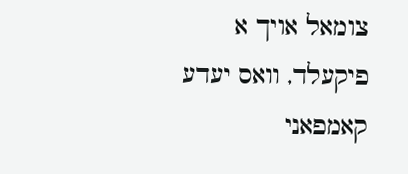צומאל אויך א פיקעלד, וואס יעדע קאמפאני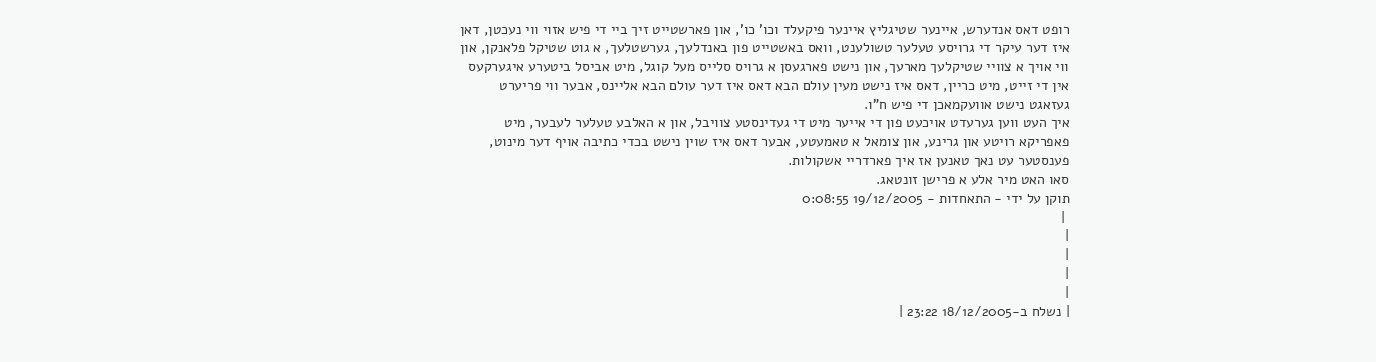רופט דאס אנדערש, איינער שטיגליץ איינער פיקעלד וכו' כו', און פארשטייט זיך ביי די פיש אזוי ווי נעכטן, דאן איז דער עיקר די גרויסע טעלער טשולענט, וואס באשטייט פון באנדלעך, גערשטלעך, א גוט שטיקל פלאנקן, און ווי אויך א צוויי שטיקלעך מארעך, און נישט פארגעסן א גרויס סלייס מעל קוגל, מיט אביסל ביטערע איגערקעס אין די זייט, מיט כריין, דאס איז נישט מעין עולם הבא דאס איז דער עולם הבא אליינס, אבער ווי פריערט געזאגט נישט אוועקמאכן די פיש ח"ו.
איך העט ווען גערעדט אויכעט פון די אייער מיט די געדינסטע צוויבל, און א האלבע טעלער לעבער, מיט פאפריקא רויטע און גרינע, און צומאל א טאמעטע, אבער דאס איז שוין נישט בכדי כתיבה אויף דער מינוט, פענסטער עט נאך טאנען אז איך פארדריי אשקולות.
סאו האט מיר אלע א פרישן זונטאג.
תוקן על ידי - התאחדות - 19/12/2005 0:08:55
 |
|
|
|
|
| נשלח ב-18/12/2005 23:22 |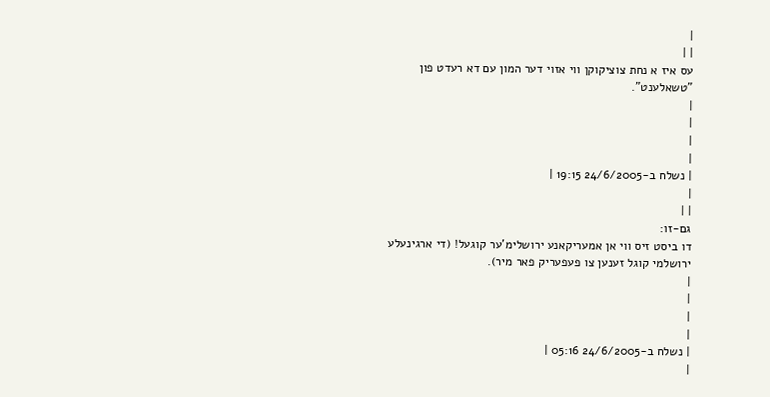|
| |
עס איז א נחת צוציקוקן ווי אזוי דער המון עם דא רעדט פון "טשאלענט".
|
|
|
|
| נשלח ב-24/6/2005 19:15 |
|
| |
גם-זו:
דו ביסט זיס ווי אן אמעריקאנע ירושלימ'ער קוגעל! (די ארגינעלע ירושלמי קוגל זענען צו פעפעריק פאר מיר).
|
|
|
|
| נשלח ב-24/6/2005 05:16 |
|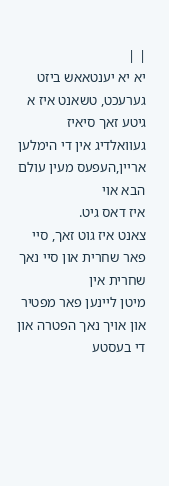| |
יא יא יענטאאש ביזט גערעכט, טשאנט איז א גיטע זאך סיאיז
געוואלדיג אין די הימלען אריין,העפעס מעין עולם הבא אוי
איז דאס גיט.
צאנט איז גוט זאך, סיי פאר שחרית און סיי נאך שחרית אין
מיטן ליינען פאר מפטיר און אויך נאך הפטרה און די בעסטע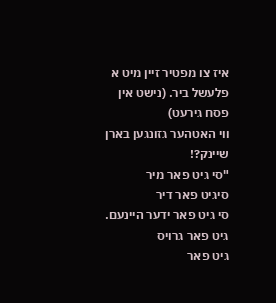איז צו מפטיר זיין מיט א פלעשל ביר. (נישט אין פסח גירעט)
ווי האטהער גזונגען בארן שיינק?!
"סי גיט פאר מיר
סיגיט פאר דיר
סי גיט פאר ידער היינעם.
גיט פאר גרויס
גיט פאר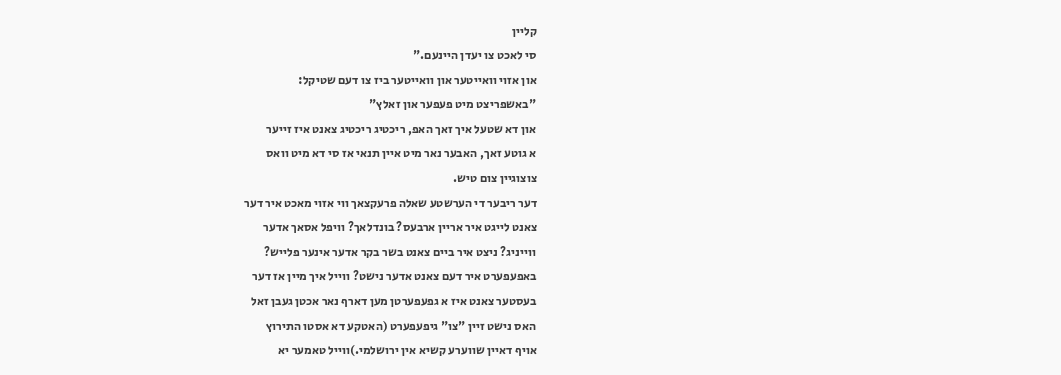קליין
סי לאכט צו יעדן היינעם."
און אזוי וואייטער און וואייטער ביז צו דעם שטיקל:
"באשפריצט מיט פעפער און זאלץ"
און דא שטעל איך זאך האפ, ריכטיג ריכטיג צאנט איז זייער
א גוטע זאך, האבער נאר מיט איין תנאי אז סי דא מיט וואס
צוצוגיין צום טיש.
דער ריבער די הערשטע שאלה פרעקצאך ווי אזוי מאכט איר דער
צאנט לייגט איר אריין ארבעס? בונדלאך? וויפל אסאך אדער
ווייניג? ניצט איר ביים צאנט בשר בקר אדער אינער פלייש?
באפעפערט איר דעם צאנט אדער נישט? ווייל איך מיין אז דער
בעסטער צאנט איז א גפעפערטן מען דארף נאר אכטן געבן זאל
האס נישט זיין "צו" גיפעפערט (האטקע דא אסטו התירוץ
אויף דאיין שווערע קשיא אין ירושלמי.)ווייל טאמער יא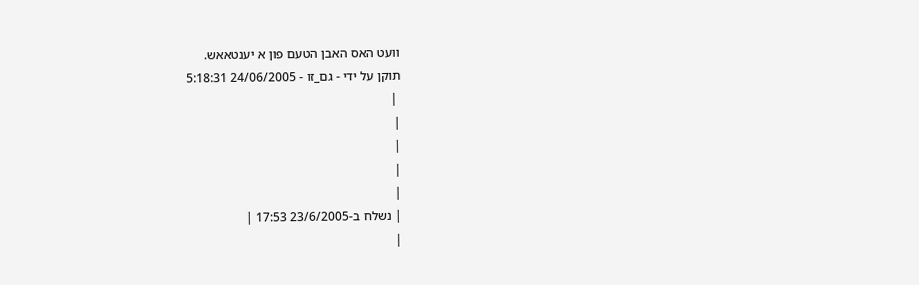וועט האס האבן הטעם פון א יענטאאש.
תוקן על ידי - גם_זו - 24/06/2005 5:18:31
 |
|
|
|
|
| נשלח ב-23/6/2005 17:53 |
|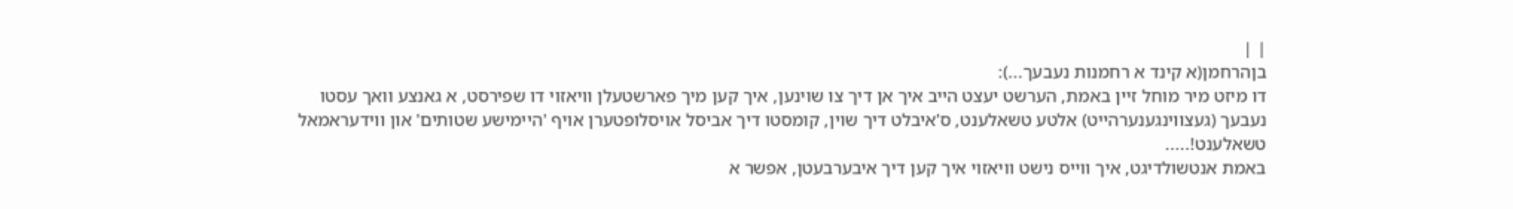| |
בןהרחמן(א קינד א רחמנות נעבעך...):
דו מיזט מיר מוחל זיין באמת, הערשט יעצט הייב איך אן דיך צו שוינען, איך קען מיך פארשטעלן וויאזוי דו שפירסט, א גאנצע וואך עסטו נעבעך (געצווינגענערהייט) אלטע טשאלענט, ס'איבלט דיך שוין, קומסטו דיך אביסל אויסלופטערן אויף 'היימישע שטותים' און ווידעראמאל טשאלענט!.....
באמת אנטשולדיגט, איך ווייס נישט וויאזוי איך קען דיך איבערבעטן, אפשר א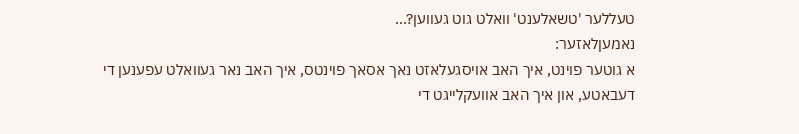טעללער 'טשאלענט' וואלט גוט געווען?...
נאמעןלאזער:
א גוטער פוינט, איך האב אויסגעלאזט נאך אסאך פוינטס, איך האב נאר געוואלט עפענען די דעבאטע, און איך האב אוועקלייגט די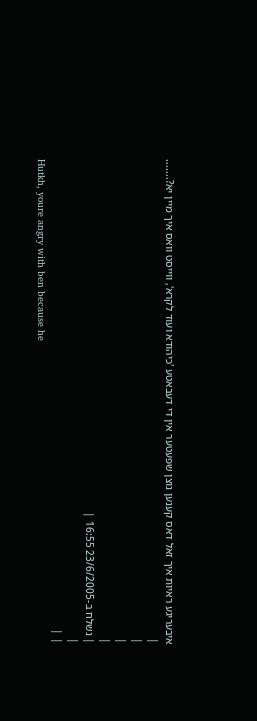איבעריגע ראיות איך זאל דאס קענען נוצן שפעטער אין די דעבאטע 'כיהודא ועוד לקרא', ווייסט וואס איך מיין יא?.......
|
|
|
|
| נשלח ב-23/6/2005 16:55 |
|
| |
Hutkh, youre angry with ben because he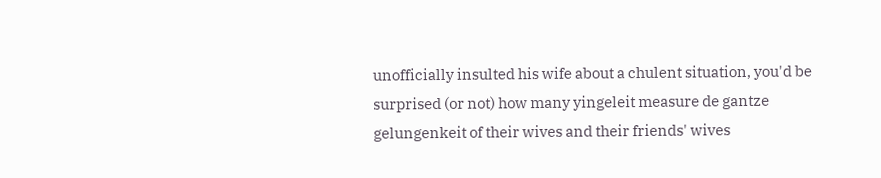unofficially insulted his wife about a chulent situation, you'd be surprised (or not) how many yingeleit measure de gantze gelungenkeit of their wives and their friends' wives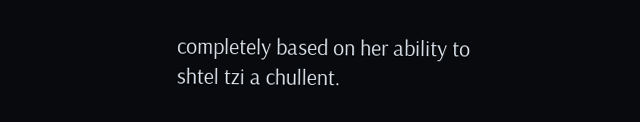completely based on her ability to shtel tzi a chullent.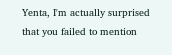Yenta, I'm actually surprised that you failed to mention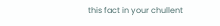this fact in your chullent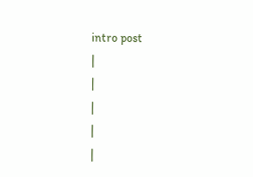intro post
|
|
|
|
|